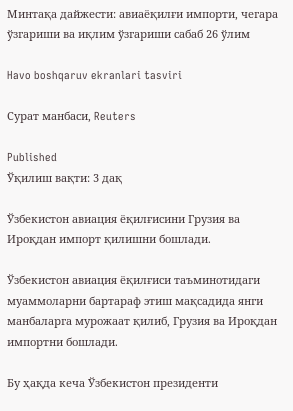Минтақа дайжести: авиаёқилғи импорти, чегара ўзгариши ва иқлим ўзгариши сабаб 26 ўлим

Havo boshqaruv ekranlari tasviri

Сурат манбаси, Reuters

Published
Ўқилиш вақти: 3 дақ

Ўзбекистон авиация ёқилғисини Грузия ва Ироқдан импорт қилишни бошлади.

Ўзбекистон авиация ёқилғиси таъминотидаги муаммоларни бартараф этиш мақсадида янги манбаларга мурожаат қилиб, Грузия ва Ироқдан импортни бошлади.

Бу ҳақда кеча Ўзбекистон президенти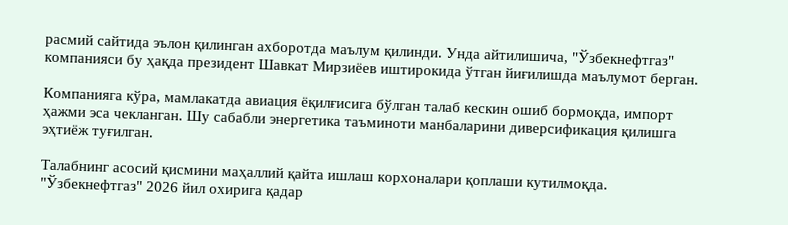расмий сайтида эълон қилинган ахборотда маълум қилинди. Унда айтилишича, "Ўзбекнефтгаз" компанияси бу ҳақда президент Шавкат Мирзиёев иштирокида ўтган йиғилишда маълумот берган.

Компанияга кўра, мамлакатда авиация ёқилғисига бўлган талаб кескин ошиб бормоқда, импорт ҳажми эса чекланган. Шу сабабли энергетика таъминоти манбаларини диверсификация қилишга эҳтиёж туғилган.

Талабнинг асосий қисмини маҳаллий қайта ишлаш корхоналари қоплаши кутилмоқда. "Ўзбекнефтгаз" 2026 йил охирига қадар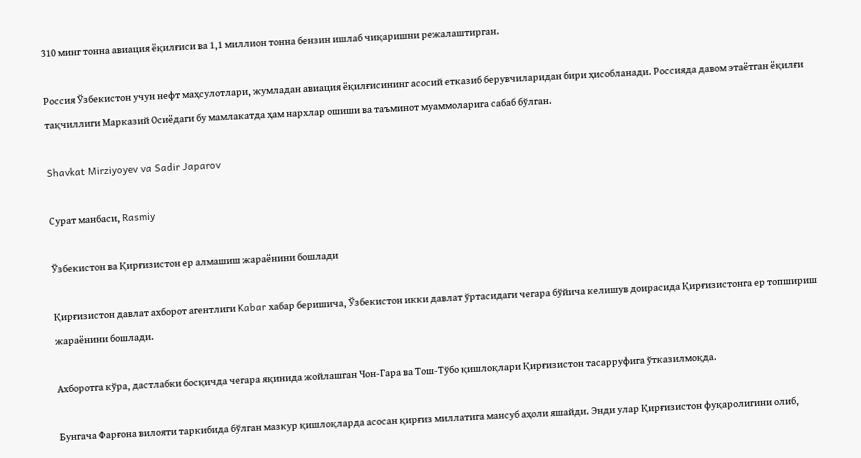310 минг тонна авиация ёқилғиси ва 1,1 миллион тонна бензин ишлаб чиқаришни режалаштирган.

Россия Ўзбекистон учун нефт маҳсулотлари, жумладан авиация ёқилғисининг асосий етказиб берувчиларидан бири ҳисобланади. Россияда давом этаётган ёқилғи тақчиллиги Марказий Осиёдаги бу мамлакатда ҳам нархлар ошиши ва таъминот муаммоларига сабаб бўлган.

Shavkat Mirziyoyev va Sadir Japarov

Сурат манбаси, Rasmiy

Ўзбекистон ва Қирғизистон ер алмашиш жараёнини бошлади

Қирғизистон давлат ахборот агентлиги Kabar хабар беришича, Ўзбекистон икки давлат ўртасидаги чегара бўйича келишув доирасида Қирғизистонга ер топшириш жараёнини бошлади.

Ахборотга кўра, дастлабки босқичда чегара яқинида жойлашган Чон-Гара ва Тош-Тўбо қишлоқлари Қирғизистон тасарруфига ўтказилмоқда.

Бунгача Фарғона вилояти таркибида бўлган мазкур қишлоқларда асосан қирғиз миллатига мансуб аҳоли яшайди. Энди улар Қирғизистон фуқаролигини олиб,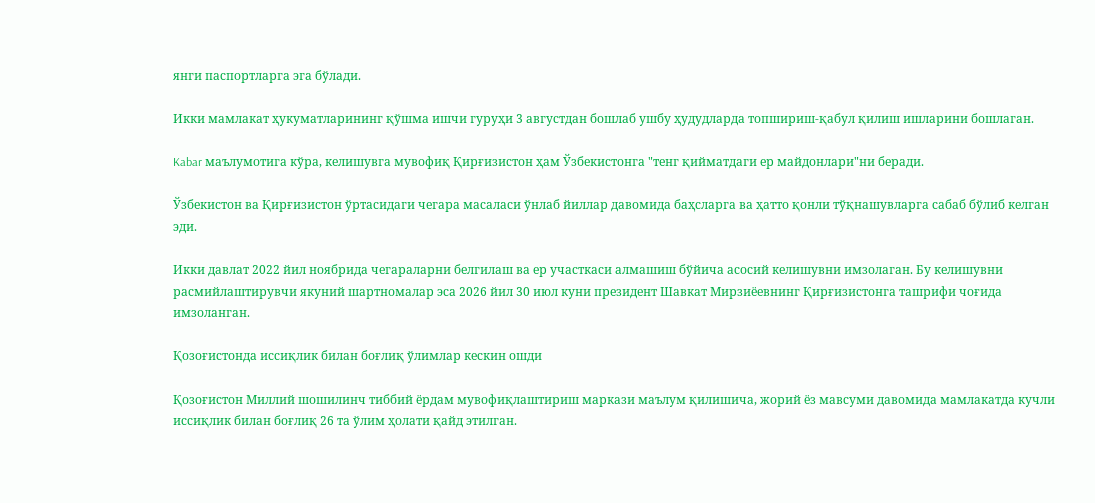янги паспортларга эга бўлади.

Икки мамлакат ҳукуматларининг қўшма ишчи гуруҳи 3 августдан бошлаб ушбу ҳудудларда топшириш-қабул қилиш ишларини бошлаган.

Kabar маълумотига кўра, келишувга мувофиқ Қирғизистон ҳам Ўзбекистонга "тенг қийматдаги ер майдонлари"ни беради.

Ўзбекистон ва Қирғизистон ўртасидаги чегара масаласи ўнлаб йиллар давомида баҳсларга ва ҳатто қонли тўқнашувларга сабаб бўлиб келган эди.

Икки давлат 2022 йил ноябрида чегараларни белгилаш ва ер участкаси алмашиш бўйича асосий келишувни имзолаган. Бу келишувни расмийлаштирувчи якуний шартномалар эса 2026 йил 30 июл куни президент Шавкат Мирзиёевнинг Қирғизистонга ташрифи чоғида имзоланган.

Қозоғистонда иссиқлик билан боғлиқ ўлимлар кескин ошди

Қозоғистон Миллий шошилинч тиббий ёрдам мувофиқлаштириш маркази маълум қилишича, жорий ёз мавсуми давомида мамлакатда кучли иссиқлик билан боғлиқ 26 та ўлим ҳолати қайд этилган.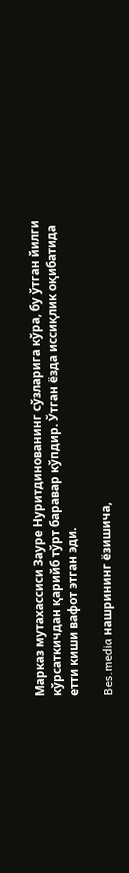Марказ мутахассиси Зауре Нуритдинованинг сўзларига кўра, бу ўтган йилги кўрсаткичдан қарийб тўрт баравар кўпдир. Ўтган ёзда иссиқлик оқибатида етти киши вафот этган эди.

Bes.media нашрининг ёзишича,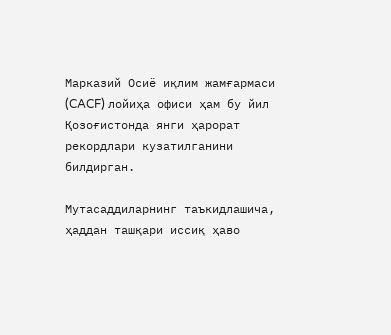Марказий Осиё иқлим жамғармаси (CACF) лойиҳа офиси ҳам бу йил Қозоғистонда янги ҳарорат рекордлари кузатилганини билдирган.

Мутасаддиларнинг таъкидлашича, ҳаддан ташқари иссиқ ҳаво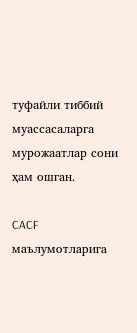туфайли тиббий муассасаларга мурожаатлар сони ҳам ошган.

CACF маълумотларига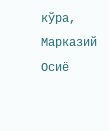кўра, Марказий Осиё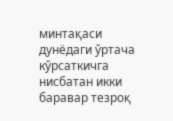минтақаси дунёдаги ўртача кўрсаткичга нисбатан икки баравар тезроқ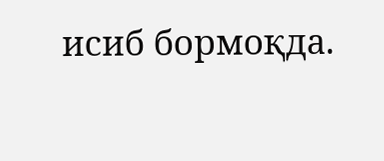исиб бормоқда.